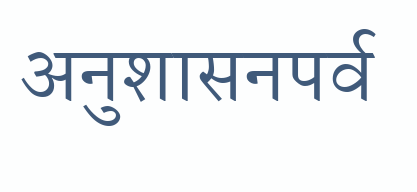अनुशासनपर्व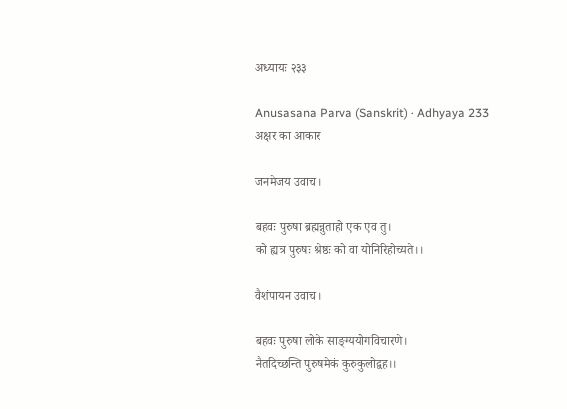अध्यायः २३३

Anusasana Parva (Sanskrit) · Adhyaya 233
अक्षर का आकार

जनमेजय उवाच।

बहवः पुरुषा ब्रह्मन्नुताहो एक एव तु।
को ह्यत्र पुरुषः श्रेष्ठः को वा योनिरिहोच्यते।।

वैशंपायन उवाच।

बहवः पुरुषा लोके साङ्ग्ययोगविचारणे।
नैतदिच्छन्ति पुरुषमेकं कुरुकुलोद्वह।।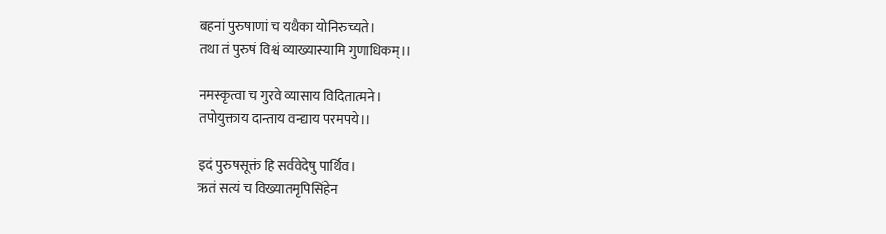बहनां पुरुषाणां च यथैका योनिरुच्यते।
तथा तं पुरुषं विश्वं व्याख्यास्यामि गुणाधिकम्।।

नमस्कृत्वा च गुरवे व्यासाय विदितात्मने।
तपोयुक्ताय दान्ताय वन्द्याय परमपये।।

इदं पुरुषसूक्तं हि सर्ववेदेषु पार्थिव।
ऋतं सत्यं च विख्यातमृपिसिंहेन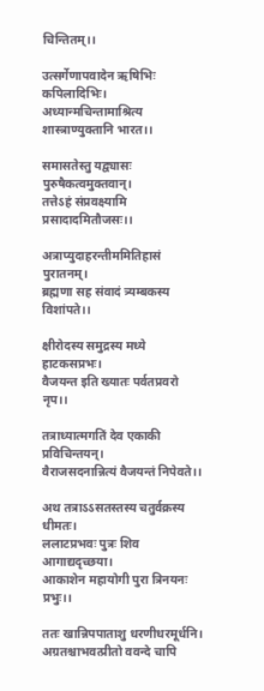चिन्तितम्।।

उत्सर्गेणापवादेन ऋषिभिः कपिलादिभिः।
अध्यान्मचिन्तामाश्रित्य शास्त्राण्युक्तानि भारत।।

समासतेस्तु यद्व्यासः पुरुषैकत्वमुक्तवान्।
तत्तेऽहं संप्रवक्ष्यामि प्रसादादमितौजसः।।

अत्राप्युदाहरन्तीममितिहासं पुरातनम्।
ब्रह्मणा सह संवादं त्र्यम्बकस्य विशांपते।।

क्षीरोदस्य समुद्रस्य मध्ये हाटकसप्रभः।
वैजयन्त इति ख्यातः पर्वतप्रवरो नृप।।

तत्राध्यात्मगतिं देव एकाकी प्रविचिन्तयन्।
वैराजसदनान्नित्यं वैजयन्तं निपेवते।।

अथ तत्राऽऽसतस्तस्य चतुर्वक्रस्य धीमतः।
ललाटप्रभवः पुत्रः शिव आगाद्यदृच्छया।
आकाशेन महायोगी पुरा त्रिनयनः प्रभुः।।

ततः खान्निपपाताशु धरणीधरमूर्धनि।
अग्रतश्चाभवत्प्रीतो ववन्दे चापि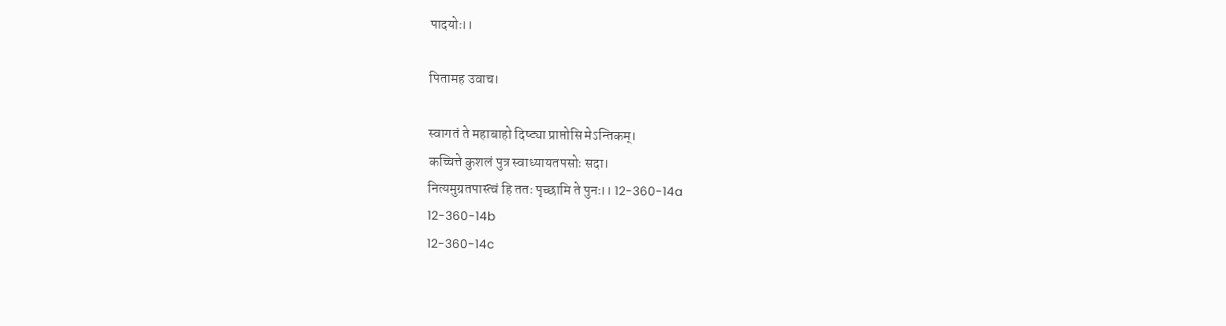पादयोः।।

पितामह उवाच।

स्वागतं ते महाबाहो दिष्ट्या प्राप्तोसि मेऽन्तिकम्।
कच्चित्ते कुशलं पुत्र स्वाध्यायतपसोः सदा।
नित्यमुग्रतपास्त्वं हि ततः पृच्छामि ते पुनः।। 12-360-14a
12-360-14b
12-360-14c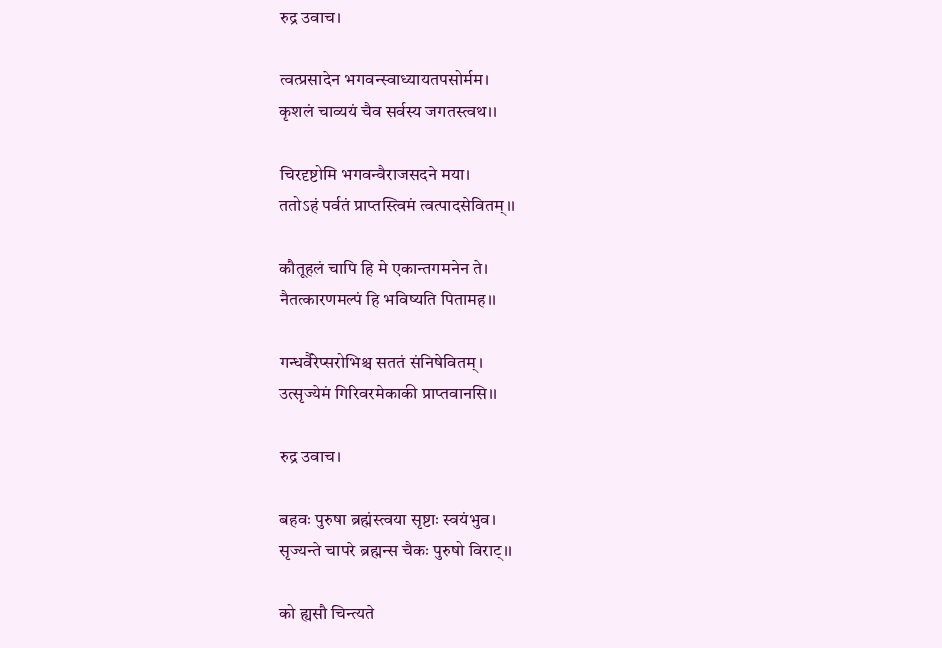रुद्र उवाच।

त्वत्प्रसादेन भगवन्स्वाध्यायतपसोर्मम।
कृशलं चाव्ययं चैव सर्वस्य जगतस्त्वथ।।

चिरदृष्टोमि भगवन्वैराजसदने मया।
ततोऽहं पर्वतं प्राप्तस्त्विमं त्वत्पादसेवितम्।।

कौतूहलं चापि हि मे एकान्तगमनेन ते।
नैतत्कारणमल्पं हि भविष्यति पितामह।।

गन्धर्वैरेप्सरोभिश्च सततं संनिषेवितम्।
उत्सृज्येमं गिरिवरमेकाकी प्राप्तवानसि।।

रुद्र उवाच।

बहवः पुरुषा ब्रह्मंस्त्वया सृष्टाः स्वयंभुव।
सृज्यन्ते चापरे ब्रह्मन्स चैकः पुरुषो विराट्।।

को ह्यसौ चिन्त्यते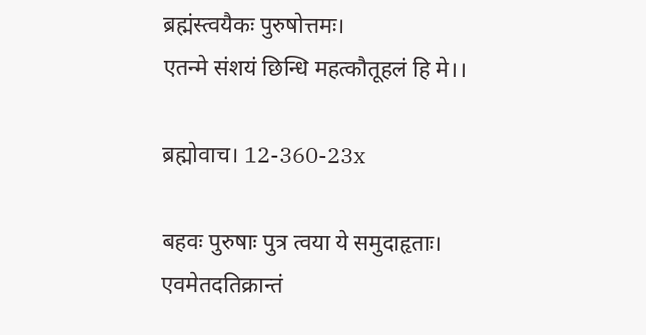ब्रह्मंस्त्वयैकः पुरुषोत्तमः।
एतन्मे संशयं छिन्धि महत्कौतूहलं हि मे।।

ब्रह्मोवाच। 12-360-23x

बहवः पुरुषाः पुत्र त्वया ये समुदाहृताः।
एवमेतदतिक्रान्तं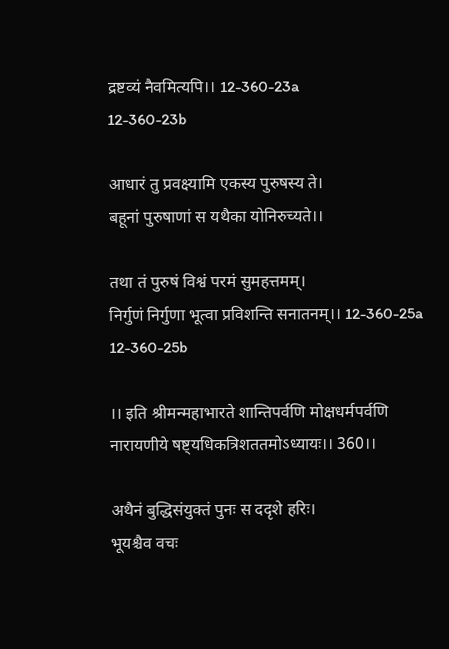द्रष्टव्यं नैवमित्यपि।। 12-360-23a
12-360-23b

आधारं तु प्रवक्ष्यामि एकस्य पुरुषस्य ते।
बहूनां पुरुषाणां स यथैका योनिरुच्यते।।

तथा तं पुरुषं विश्वं परमं सुमहत्तमम्।
निर्गुणं निर्गुणा भूत्वा प्रविशन्ति सनातनम्।। 12-360-25a
12-360-25b

।। इति श्रीमन्महाभारते शान्तिपर्वणि मोक्षधर्मपर्वणि नारायणीये षष्ट्यधिकत्रिशततमोऽध्यायः।। 360।।

अथैनं बुद्धिसंयुक्तं पुनः स ददृशे हरिः।
भूयश्चैव वचः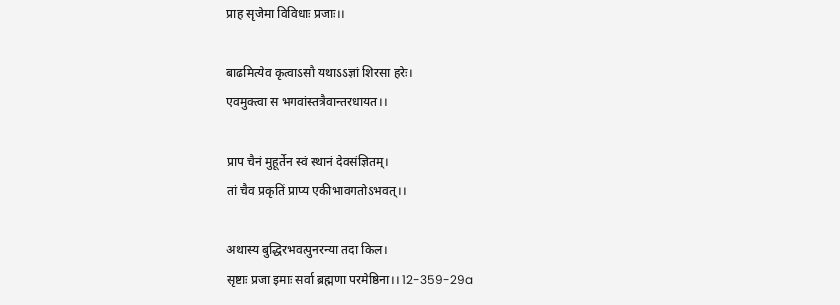प्राह सृजेमा विविधाः प्रजाः।।

बाढमित्येव कृत्वाऽसौ यथाऽऽज्ञां शिरसा हरेः।
एवमुक्त्वा स भगवांस्तत्रैवान्तरधायत।।

प्राप चैनं मुहूर्तेन स्वं स्थानं देवसंज्ञितम्।
तां चैव प्रकृतिं प्राप्य एकीभावगतोऽभवत्।।

अथास्य बुद्धिरभवत्पुनरन्या तदा किल।
सृष्टाः प्रजा इमाः सर्वा ब्रह्मणा परमेष्ठिना।। 12-359-29a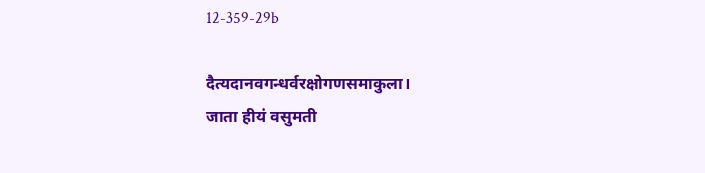12-359-29b

दैत्यदानवगन्धर्वरक्षोगणसमाकुला।
जाता हीयं वसुमती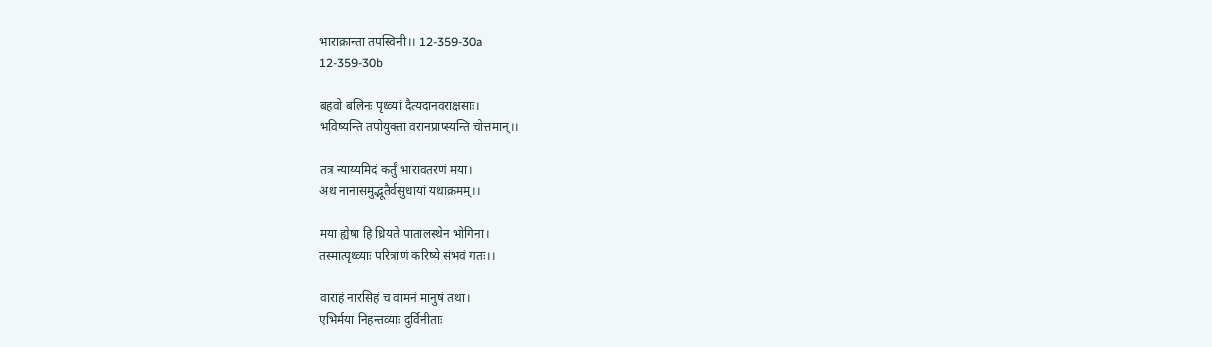भाराक्रान्ता तपस्विनी।। 12-359-30a
12-359-30b

बहवो बलिनः पृथ्व्यां दैत्यदानवराक्षसाः।
भविष्यन्ति तपोयुक्ता वरानप्राप्स्यन्ति चोत्तमान्।।

तत्र न्याय्यमिदं कर्तुं भारावतरणं मया।
अथ नानासमुद्भूतैर्वसुधायां यथाक्रमम्।।

मया ह्येषा हि ध्रियते पातालस्थेन भोगिना।
तस्मात्पृथ्व्याः परित्राणं करिष्ये संभवं गतः।।

वाराहं नारसिहं च वामनं मानुषं तथा।
एभिर्मया निहन्तव्याः दुर्विनीताः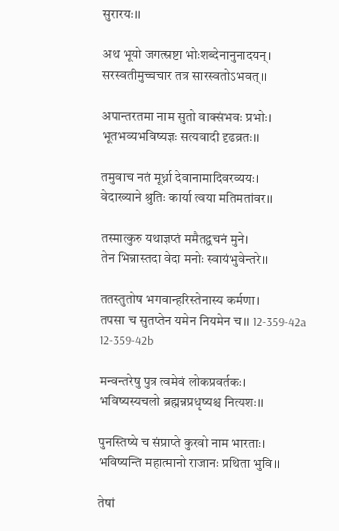सुरारयः।।

अथ भूयो जगत्स्रष्टा भोःशब्देनानुनादयन्।
सरस्वतीमुच्चचार तत्र सारस्वतोऽभवत्।।

अपान्तरतमा नाम सुतो वाक्संभवः प्रभोः।
भूतभव्यभविष्यज्ञः सत्यवादी दृढव्रतः।।

तमुवाच नतं मूर्ध्ना देवानामादिवरव्ययः।
वेदाख्याने श्रुतिः कार्या त्वया मतिमतांवर।।

तस्मात्कुरु यथाज्ञप्तं ममैतद्वचनं मुने।
तेन भिन्नास्तदा वेदा मनोः स्वायंभुवेन्तरे।।

ततस्तुतोष भगवान्हरिस्तेनास्य कर्मणा।
तपसा च सुतप्तेन यमेन नियमेन च।। 12-359-42a
12-359-42b

मन्वन्तरेषु पुत्र त्वमेवं लोकप्रवर्तकः।
भविष्यस्यचलो ब्रह्मन्नप्रधृष्यश्च नित्यशः।।

पुनस्तिष्ये च संप्राप्ते कुरवो नाम भारताः।
भविष्यन्ति महात्मानो राजानः प्रथिता भुवि।।

तेषां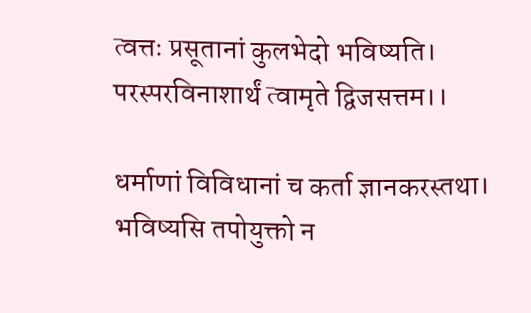त्वत्तः प्रसूतानां कुलभेदो भविष्यति।
परस्परविनाशार्थं त्वामृते द्विजसत्तम।।

धर्माणां विविधानां च कर्ता ज्ञानकरस्तथा।
भविष्यसि तपोयुक्तो न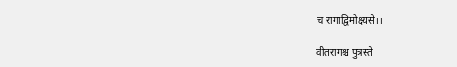च रागाद्विमोक्ष्यसे।।

वीतरागश्च पुत्रस्ते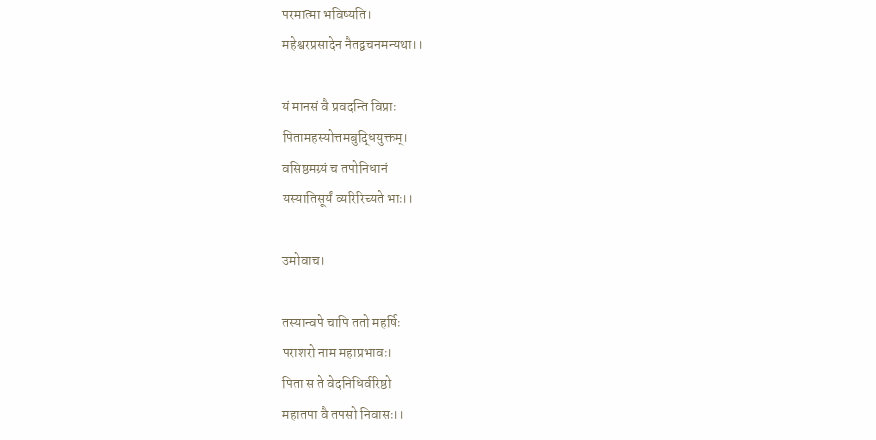परमात्मा भविष्यति।
महेश्वरप्रसादेन नैतद्वचनमन्यथा।।

यं मानसं वै प्रवदन्ति विप्राः
पितामहस्योत्तमबुद्धियुक्तम्।
वसिष्ठमग्र्यं च तपोनिधानं
यस्यातिसूर्यं व्यरिरिच्यते भाः।।

उमोवाच।

तस्यान्वपे चापि ततो महर्षिः
पराशरो नाम महाप्रभावः।
पिता स ते वेदनिधिर्वरिष्ठो
महातपा वै तपसो निवासः।।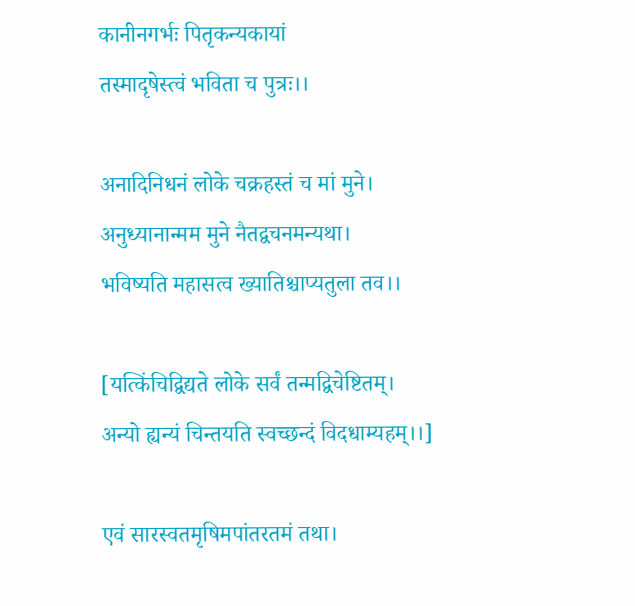कानीनगर्भः पितृकन्यकायां
तस्मादृषेस्त्वं भविता च पुत्रः।।

अनादिनिधनं लोके चक्रहस्तं च मां मुने।
अनुध्यानान्मम मुने नैतद्वचनमन्यथा।
भविष्यति महासत्व ख्यातिश्चाप्यतुला तव।।

[यत्किंचिद्विद्यते लोके सर्वं तन्मद्विचेष्टितम्।
अन्यो ह्यन्यं चिन्तयति स्वच्छन्दं विदधाम्यहम्।।]

एवं सारस्वतमृषिमपांतरतमं तथा।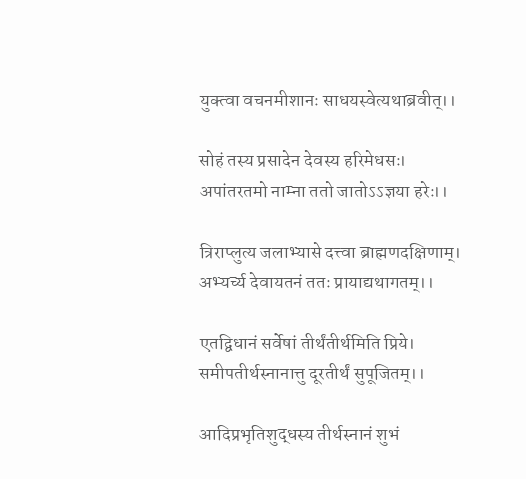युक्त्वा वचनमीशानः साधयस्वेत्यथाब्रवीत्।।

सोहं तस्य प्रसादेन देवस्य हरिमेधसः।
अपांतरतमो नाम्ना ततो जातोऽऽज्ञया हरेः।।

त्रिराप्लुत्य जलाभ्यासे दत्त्वा ब्राह्मणदक्षिणाम्।
अभ्यर्च्य देवायतनं ततः प्रायाद्यथागतम्।।

एतद्विधानं सर्वेषां तीर्थंतीर्थमिति प्रिये।
समीपतीर्थस्नानात्तु दूरतीर्थं सुपूजितम्।।

आदिप्रभृतिशुद्धस्य तीर्थस्नानं शुभं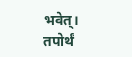भवेत्।
तपोर्थं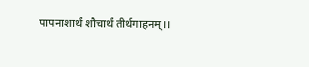पापनाशार्थं शौचार्थं तीर्थगाहनम्।।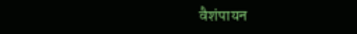वैशंपायन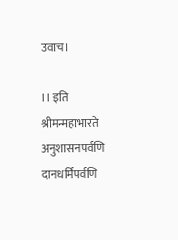उवाच।

।। इति श्रीमन्महाभारते अनुशासनपर्वणि
दानधर्मिपर्वणि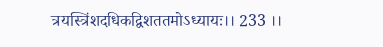त्रयस्त्रिंशदधिकद्विशततमोऽध्यायः।। 233 ।।